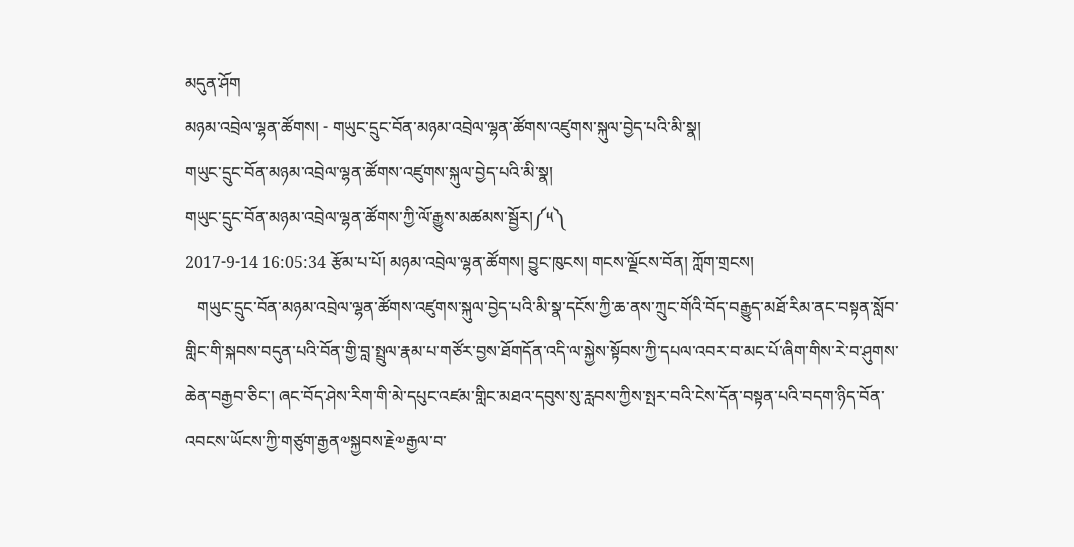མདུན་ཤོག
མཉམ་འབྲེལ་ལྷན་ཚོགས། - གཡུང་དྲུང་བོན་མཉམ་འབྲེལ་ལྷན་ཚོགས་འཛུགས་སྐུལ་བྱེད་པའི་མི་སྣ།
གཡུང་དྲུང་བོན་མཉམ་འབྲེལ་ལྷན་ཚོགས་འཛུགས་སྐུལ་བྱེད་པའི་མི་སྣ།
གཡུང་དྲུང་བོན་མཉམ་འབྲེལ་ལྷན་ཚོགས་ཀྱི་ལོ་རྒྱུས་མཚམས་སྦྱོར།༼༥༽
2017-9-14 16:05:34 རྩོམ་པ་པོ། མཉམ་འབྲེལ་ལྷན་ཚོགས། བྱུང་ཁུངས། གངས་ལྗོངས་བོན། ཀློག་གྲངས།
   གཡུང་དྲུང་བོན་མཉམ་འབྲེལ་ལྷན་ཚོགས་འཛུགས་སྐུལ་བྱེད་པའི་མི་སྣ་དངོས་ཀྱི་ཆ་ནས་ཀྲུང་གོའི་བོད་བརྒྱུད་མཐོ་རིམ་ནང་བསྟན་སློབ་གླིང་གི་སྐབས་བདུན་པའི་བོན་གྱི་བླ་སྤྲུལ་རྣམ་པ་གཙོར་བྱས་ཐོགདོན་འདི་ལ་སྐྱེས་སྟོབས་ཀྱི་དཔལ་འབར་བ་མང་པོ་ཞིག་གིས་རེ་བ་ཤུགས་ཆེན་བརྒྱབ་ཅིང་། ཞང་བོད་ཤེས་རིག་གི་མེ་དཔུང་འཛམ་གླིང་མཐའ་དབུས་སུ་རླབས་ཀྱིས་སྤར་བའི་ངེས་དོན་བསྟན་པའི་བདག་ཉིད་བོན་འབངས་ཡོངས་ཀྱི་གཙུག་རྒྱན༧སྐྱབས་རྗེ༧རྒྱལ་བ་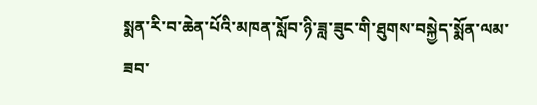སྨན་རི་བ་ཆེན་པོའི་མཁན་སློབ་ཉི་ཟླ་ཟུང་གི་ཐུགས་བསྐྱེད་སྨོན་ལམ་ཟབ་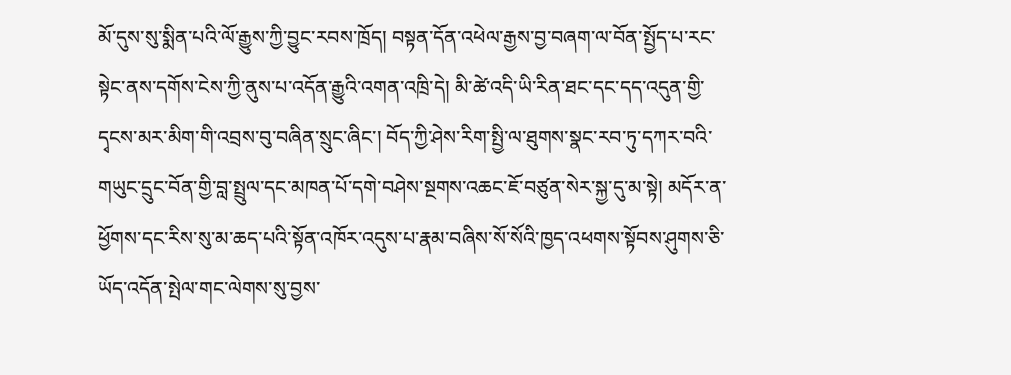མོ་དུས་སུ་སྨིན་པའི་ལོ་རྒྱུས་ཀྱི་བྱུང་རབས་ཁྲོད། བསྟན་དོན་འཕེལ་རྒྱས་བྱ་བཞག་ལ་བོན་སྤྱོད་པ་རང་སྟེང་ནས་དགོས་ངེས་ཀྱི་ནུས་པ་འདོན་རྒྱུའི་འགན་འཁྲི་དེ། མི་ཚེ་འདི་ཡི་རིན་ཐང་དང་དད་འདུན་གྱི་དྭངས་མར་མིག་གི་འབྲས་བུ་བཞིན་སྲུང་ཞིང་། བོད་ཀྱི་ཤེས་རིག་སྤྱི་ལ་ཐུགས་སྣང་རབ་ཏུ་དཀར་བའི་གཡུང་དྲུང་བོན་གྱི་བླ་སྤྲུལ་དང་མཁན་པོ་དགེ་བཤེས་སྔགས་འཆང་ཇོ་བཙུན་སེར་སྐྱ་དུ་མ་སྟེ། མདོར་ན་ཕྱོགས་དང་རིས་སུ་མ་ཆད་པའི་སྟོན་འཁོར་འདུས་པ་རྣམ་བཞིས་སོ་སོའི་ཁྱད་འཕགས་སྟོབས་ཤུགས་ཅི་ཡོད་འདོན་སྤེལ་གང་ལེགས་སུ་བྱས་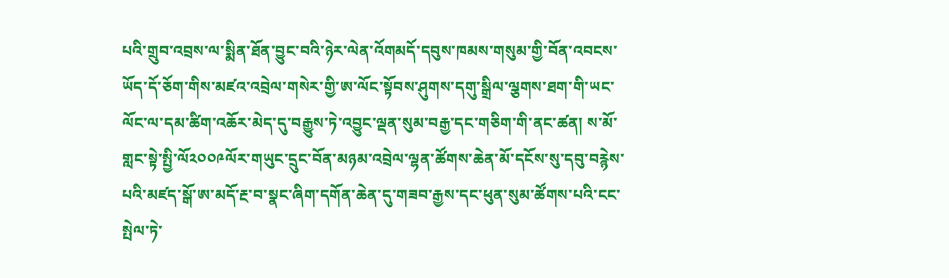པའི་གྲུབ་འབྲས་ལ་སྨིན་ཐོན་བྱུང་བའི་ཉེར་ལེན་འོགམདོ་དབུས་ཁམས་གསུམ་གྱི་བོན་འབངས་ཡོད་དོ་ཅོག་གིས་མཛའ་འབྲེལ་གསེར་གྱི་ཨ་ལོང་སྟོབས་ཤུགས་དགུ་སྒྲིལ་ལྕགས་ཐག་གི་ཡང་ལོང་ལ་དམ་ཚིག་འཆོར་མེད་དུ་བརྒྱུས་ཏེ་འབྱུང་ལྡན་སུམ་བརྒྱ་དང་གཅིག་གི་ནང་ཚན། ས་མོ་གླང་སྟེ་སྤྱི་ལོ༢༠༠༩ལོར་གཡུང་དྲུང་བོན་མཉམ་འབྲེལ་ལྷན་ཚོགས་ཆེན་མོ་དངོས་སུ་དབུ་བརྙེས་པའི་མཛད་སྒོ་ཨ་མདོ་རྔ་བ་སྣང་ཞིག་དགོན་ཆེན་དུ་གཟབ་རྒྱས་དང་ཕུན་སུམ་ཚོགས་པའི་ངང་སྤེལ་ཏེ་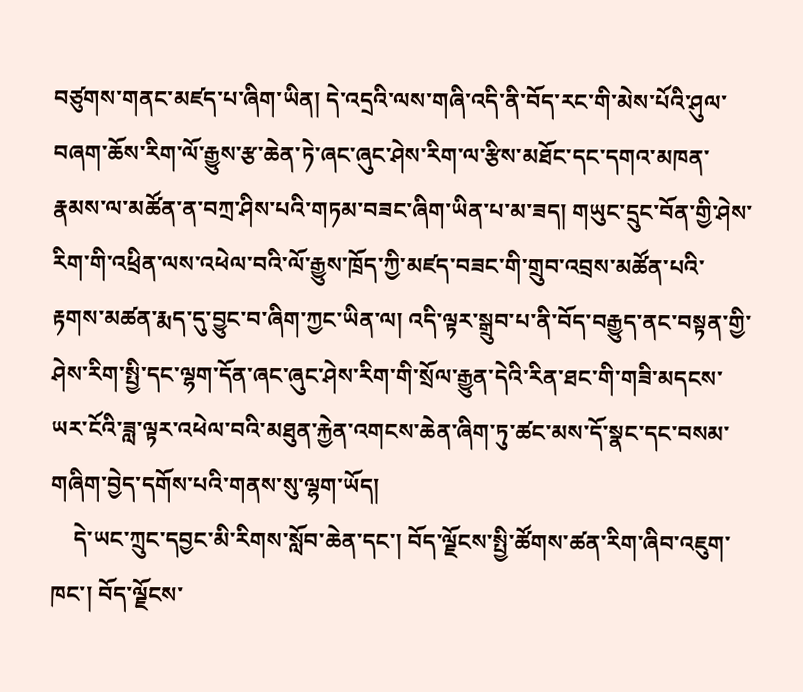བཙུགས་གནང་མཛད་པ་ཞིག་ཡིན། དེ་འདྲའི་ལས་གཞི་འདི་ནི་བོད་རང་གི་མེས་པོའི་ཤུལ་བཞག་ཆོས་རིག་ལོ་རྒྱུས་རྩ་ཆེན་ཏེ་ཞང་ཞུང་ཤེས་རིག་ལ་རྩིས་མཐོང་དང་དགའ་མཁན་རྣམས་ལ་མཚོན་ན་བཀྲ་ཤིས་པའི་གཏམ་བཟང་ཞིག་ཡིན་པ་མ་ཟད། གཡུང་དྲུང་བོན་གྱི་ཤེས་རིག་གི་འཕྲིན་ལས་འཕེལ་བའི་ལོ་རྒྱུས་ཁྲོད་ཀྱི་མཛད་བཟང་གི་གྲུབ་འབྲས་མཚོན་པའི་རྟགས་མཚན་རྨད་དུ་བྱུང་བ་ཞིག་ཀྱང་ཡིན་ལ། འདི་ལྟར་སྒྲུབ་པ་ནི་བོད་བརྒྱུད་ནང་བསྟན་གྱི་ཤེས་རིག་སྤྱི་དང་ལྷག་དོན་ཞང་ཞུང་ཤེས་རིག་གི་སྲོལ་རྒྱུན་དེའི་རིན་ཐང་གི་གཟི་མདངས་ཡར་ངོའི་ཟླ་ལྟར་འཕེལ་བའི་མཐུན་རྐྱེན་འགངས་ཆེན་ཞིག་ཏུ་ཚང་མས་དོ་སྣང་དང་བསམ་གཞིག་བྱེད་དགོས་པའི་གནས་སུ་ལྷག་ཡོད།
    དེ་ཡང་ཀྲུང་དབྱང་མི་རིགས་སློབ་ཆེན་དང་། བོད་ལྗོངས་སྤྱི་ཚོགས་ཚན་རིག་ཞིབ་འཇུག་ཁང་། བོད་ལྗོངས་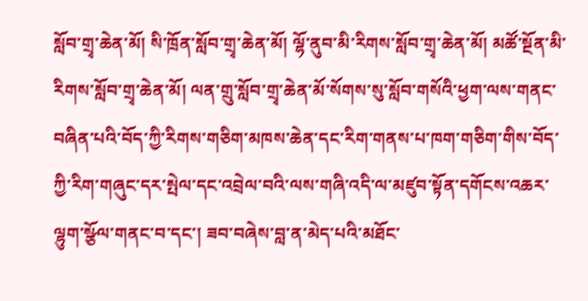སློབ་གྲྭ་ཆེན་མོ། སི་ཁྲོན་སློབ་གྲྭ་ཆེན་མོ། ལྷོ་ནུབ་མི་རིགས་སློབ་གྲྭ་ཆེན་མོ། མཚོ་སྔོན་མི་རིགས་སློབ་གྲྭ་ཆེན་མོ། ལན་གྲུ་སློབ་གྲྭ་ཆེན་མོ་སོགས་སུ་སློབ་གསོའི་ཕྱག་ལས་གནང་བཞིན་པའི་བོད་ཀྱི་རིགས་གཅིག་མཁས་ཆེན་དང་རིག་གནས་པ་ཁག་གཅིག་གིས་བོད་ཀྱི་རིག་གཞུང་དར་སྤེལ་དང་འབྲེལ་བའི་ལས་གཞི་འདི་ལ་མཛུབ་སྟོན་དགོངས་འཆར་ལྷུག་སྩོལ་གནང་བ་དང་། ཟབ་བཞེས་བླ་ན་མེད་པའི་མཐོང་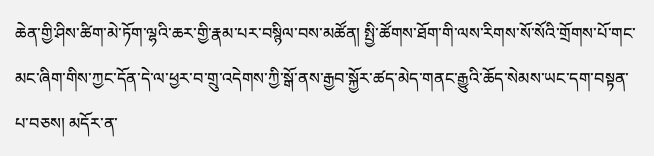ཆེན་གྱི་ཤིས་ཚིག་མེ་ཏོག་ལྷའི་ཆར་གྱི་རྣམ་པར་བསྙིལ་བས་མཚོན། སྤྱི་ཚོགས་ཐོག་གི་ལས་རིགས་སོ་སོའི་གྲོགས་པོ་གང་མང་ཞིག་གིས་ཀྱང་དོན་དེ་ལ་ཕྱར་བ་གྲུ་འདེགས་ཀྱི་སྒོ་ནས་རྒྱབ་སྐྱོར་ཚད་མེད་གནང་རྒྱུའི་ཆོད་སེམས་ཡང་དག་བསྟན་པ་བཅས། མདོར་ན་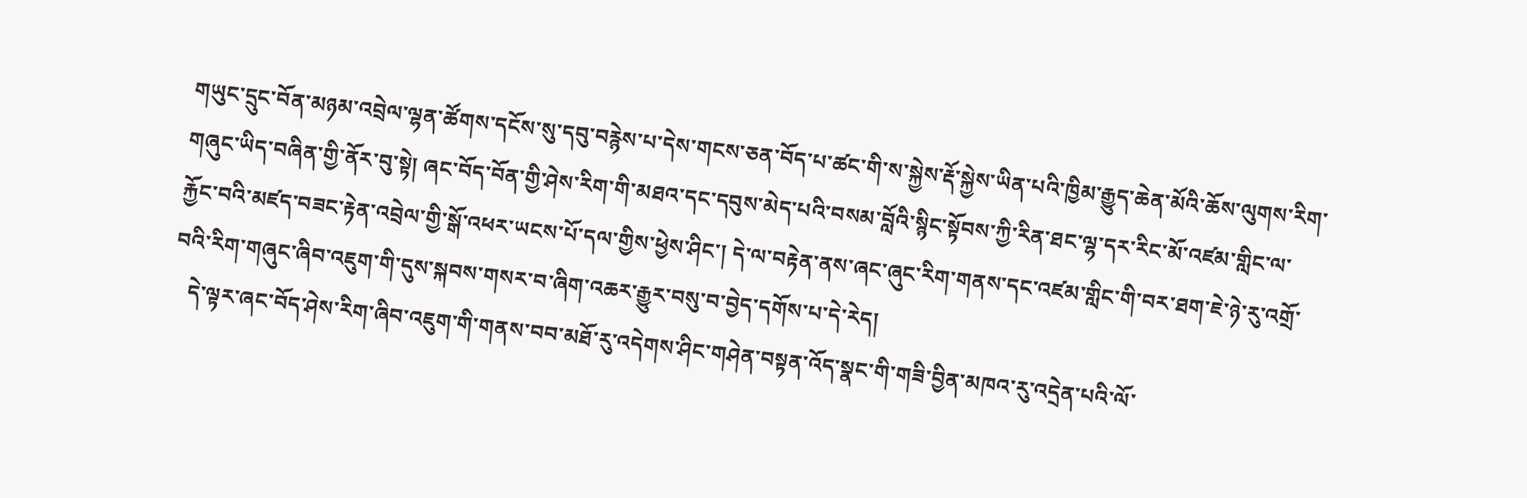གཡུང་དྲུང་བོན་མཉམ་འབྲེལ་ལྷན་ཚོགས་དངོས་སུ་དབུ་བརྙེས་པ་དེས་གངས་ཅན་བོད་པ་ཚང་གི་ས་སྐྱེས་རྡོ་སྐྱེས་ཡིན་པའི་ཁྱིམ་རྒྱུད་ཆེན་མོའི་ཆོས་ལུགས་རིག་གཞུང་ཡིད་བཞིན་གྱི་ནོར་བུ་སྟེ། ཞང་བོད་བོན་གྱི་ཤེས་རིག་གི་མཐའ་དང་དབུས་མེད་པའི་བསམ་བློའི་སྙིང་སྟོབས་ཀྱི་རིན་ཐང་ལྷ་དར་རིང་མོ་འཛམ་གླིང་ལ་རྐྱོང་བའི་མཛད་བཟང་རྟེན་འབྲེལ་གྱི་སྒོ་འཕར་ཡངས་པོ་དལ་གྱིས་ཕྱེས་ཤིང་། དེ་ལ་བརྟེན་ནས་ཞང་ཞུང་རིག་གནས་དང་འཛམ་གླིང་གི་བར་ཐག་ཇེ་ཉེ་རུ་འགྲོ་བའི་རིག་གཞུང་ཞིབ་འཇུག་གི་དུས་སྐབས་གསར་བ་ཞིག་འཆར་རྒྱུར་བསུ་བ་བྱེད་དགོས་པ་དེ་རེད།
   དེ་ལྟར་ཞང་བོད་ཤེས་རིག་ཞིབ་འཇུག་གི་གནས་བབ་མཐོ་རུ་འདེགས་ཤིང་གཤེན་བསྟན་འོད་སྣང་གི་གཟི་བྱིན་མཁའ་རུ་འདྲེན་པའི་ལོ་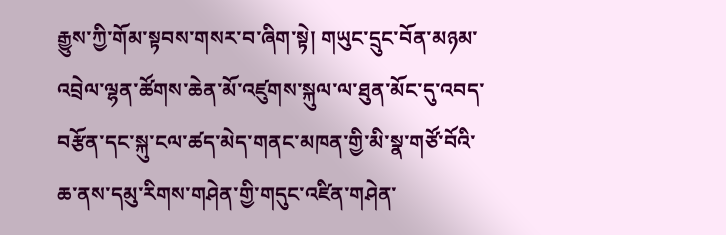རྒྱུས་ཀྱི་གོམ་སྟབས་གསར་བ་ཞིག་སྟེ། གཡུང་དྲུང་བོན་མཉམ་འབྲེལ་ལྷན་ཚོགས་ཆེན་མོ་འཛུགས་སྐུལ་ལ་ཐུན་མོང་དུ་འབད་བརྩོན་དང་སྐུ་ངལ་ཚད་མེད་གནང་མཁན་གྱི་མི་སྣ་གཙོ་བོའི་ཆ་ནས་དམུ་རིགས་གཤེན་གྱི་གདུང་འཛིན་གཤེན་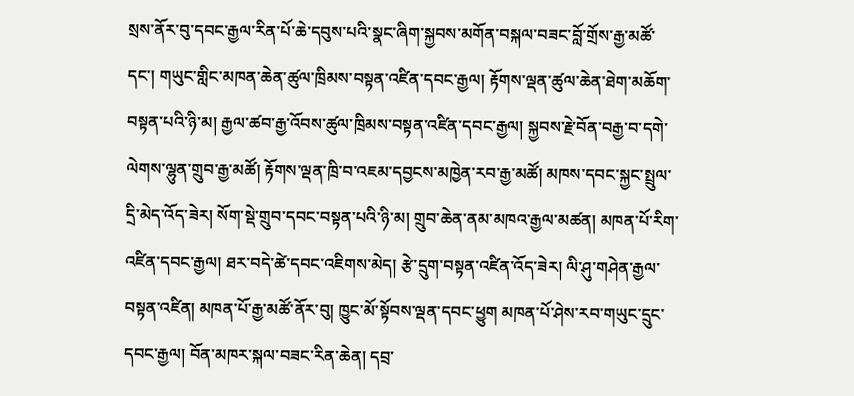སྲས་ནོར་བུ་དབང་རྒྱལ་རིན་པོ་ཆེ་དབུས་པའི་སྣང་ཞིག་སྐྱབས་མགོན་བསྐལ་བཟང་བློ་གྲོས་རྒྱ་མཚོ་དང་། གཡུང་གླིང་མཁན་ཆེན་ཚུལ་ཁྲིམས་བསྟན་འཛིན་དབང་རྒྱལ། རྟོགས་ལྡན་ཚུལ་ཆེན་ཐེག་མཆོག་བསྟན་པའི་ཉི་མ། རྒྱལ་ཚབ་རྒྱ་འོབས་ཚུལ་ཁྲིམས་བསྟན་འཛིན་དབང་རྒྱལ། སྐྱབས་རྗེ་བོན་བརྒྱ་བ་དགེ་ལེགས་ལྷུན་གྲུབ་རྒྱ་མཚོ། རྟོགས་ལྡན་ཁྲི་བ་འཇམ་དབྱངས་མཁྱེན་རབ་རྒྱ་མཚོ། མཁས་དབང་སྐྱང་སྤྲུལ་དྲི་མེད་འོད་ཟེར། སོག་སྡེ་གྲུབ་དབང་བསྟན་པའི་ཉི་མ། གྲུབ་ཆེན་ནམ་མཁའ་རྒྱལ་མཚན། མཁན་པོ་རིག་འཛིན་དབང་རྒྱལ། ཐར་བདེ་ཚེ་དབང་འཇིགས་མེད། རྩེ་དྲུག་བསྟན་འཛིན་འོད་ཟེར། ལི་ཤུ་གཤེན་རྒྱལ་བསྟན་འཛིན། མཁན་པོ་རྒྱ་མཚོ་ནོར་བུ། ཁྱུང་མོ་སྟོབས་ལྡན་དབང་ཕྱུག མཁན་པོ་ཤེས་རབ་གཡུང་དྲུང་དབང་རྒྱལ། བོན་མཁར་སྐལ་བཟང་རིན་ཆེན། དབྲ་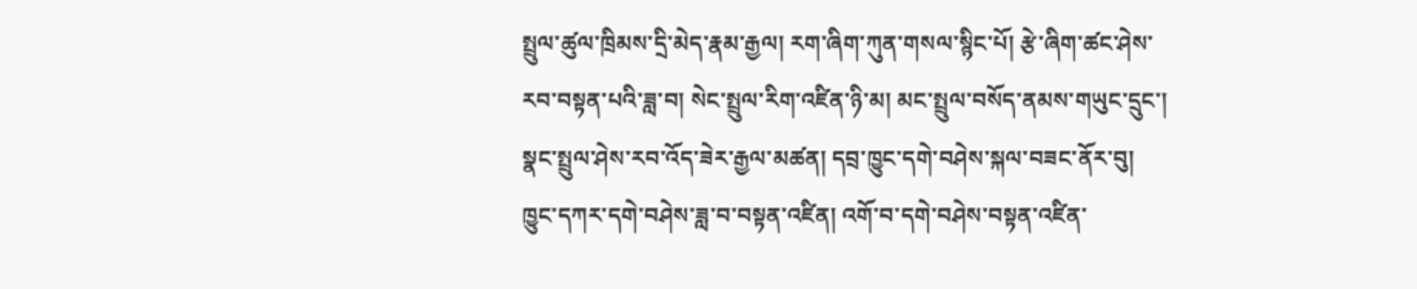སྤྲུལ་ཚུལ་ཁྲིམས་དྲི་མེད་རྣམ་རྒྱལ། རག་ཞིག་ཀུན་གསལ་སྙིང་པོ། རྩེ་ཞིག་ཚང་ཤེས་རབ་བསྟན་པའི་ཟླ་བ། སེང་སྤྲུལ་རིག་འཛིན་ཉི་མ། མང་སྤྲུལ་བསོད་ནམས་གཡུང་དྲུང་། སྣང་སྤྲུལ་ཤེས་རབ་འོད་ཟེར་རྒྱལ་མཚན། དབྲ་ཁྱུང་དགེ་བཤེས་སྐལ་བཟང་ནོར་བུ། ཁྱུང་དཀར་དགེ་བཤེས་ཟླ་བ་བསྟན་འཛིན། འགོ་བ་དགེ་བཤེས་བསྟན་འཛིན་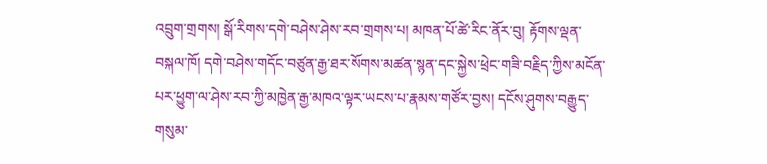འབྲུག་གྲགས། སྒོ་རིགས་དགེ་བཤེས་ཤེས་རབ་གྲགས་པ། མཁན་པོ་ཚེ་རིང་ནོར་བུ། རྟོགས་ལྡན་བསྐལ་ཁོ། དགེ་བཤེས་གདོང་བཙུན་རྒྱ་ཐར་སོགས་མཚན་སྙན་དང་སྐྱེས་ཕྲེང་གཟི་བརྗིད་ཀྱིས་མངོན་པར་ཕྱུག་ལ་ཤེས་རབ་ཀྱི་མཁྱེན་རྒྱ་མཁའ་ལྟར་ཡངས་པ་རྣམས་གཙོར་བྱས། དངོས་ཤུགས་བརྒྱུད་གསུམ་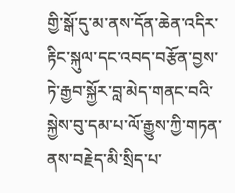གྱི་སྒོ་དུ་མ་ནས་དོན་ཆེན་འདིར་རྟིང་སྐུལ་དང་འབད་བརྩོན་བྱས་ཏེ་རྒྱབ་སྐྱོར་བླ་མེད་གནང་བའི་སྐྱེས་བུ་དམ་པ་ལོ་རྒྱུས་ཀྱི་གཏན་ནས་བརྗེད་མི་སྲིད་པ་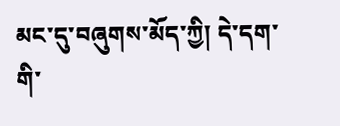མང་དུ་བཞུགས་མོད་ཀྱི། དེ་དག་གི་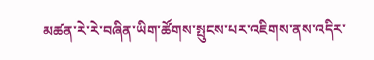མཚན་རེ་རེ་བཞིན་ཡིག་ཚོགས་སྤུངས་པར་འཇིགས་ནས་འདིར་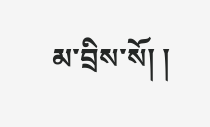མ་བྲིས་སོ། །